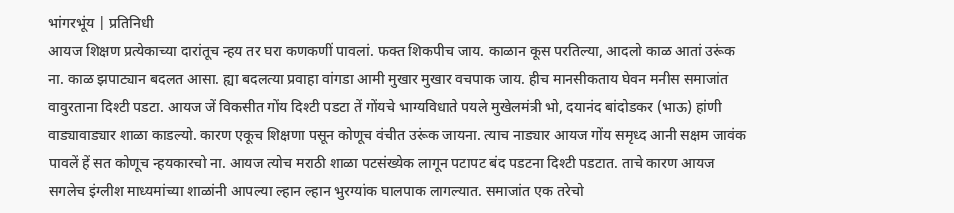भांगरभूंय | प्रतिनिधी
आयज शिक्षण प्रत्येकाच्या दारांतूच न्हय तर घरा कणकणीं पावलां. फक्त शिकपीच जाय. काळान कूस परतिल्या, आदलो काळ आतां उरूंक ना. काळ झपाट्यान बदलत आसा. ह्या बदलत्या प्रवाहा वांगडा आमी मुखार मुखार वचपाक जाय. हीच मानसीकताय घेवन मनीस समाजांत वावुरताना दिश्टी पडटा. आयज जें विकसीत गोंय दिश्टी पडटा तें गोंयचे भाग्यविधाते पयले मुखेलमंत्री भो, दयानंद बांदोडकर (भाऊ) हांणी वाड्यावाड्यार शाळा काडल्यो. कारण एकूच शिक्षणा पसून कोणूच वंचीत उरूंक जायना. त्याच नाड्यार आयज गोंय समृध्द आनी सक्षम जावंक पावलें हें सत कोणूच न्हयकारचो ना. आयज त्योच मराठी शाळा पटसंख्येक लागून पटापट बंद पडटना दिश्टी पडटात. ताचे कारण आयज सगलेच इंग्लीश माध्यमांच्या शाळांनी आपल्या ल्हान ल्हान भुरग्यांक घालपाक लागल्यात. समाजांत एक तरेचो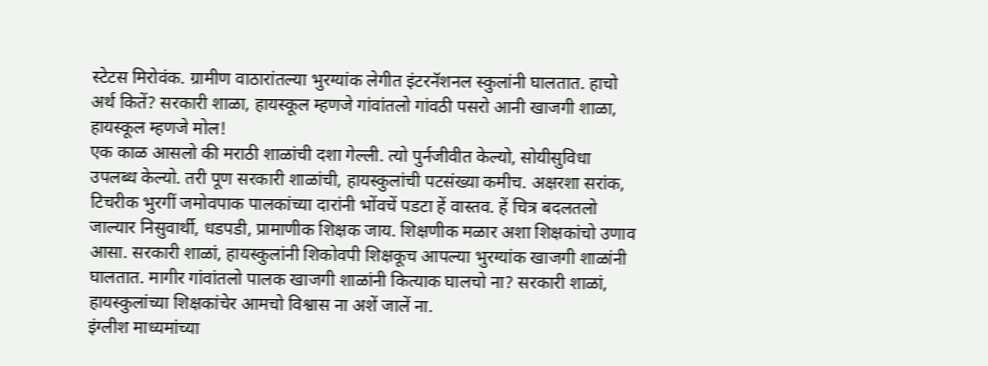स्टेटस मिरोवंक. ग्रामीण वाठारांतल्या भुरग्यांक लेगीत इंटरनॅशनल स्कुलांनी घालतात. हाचो अर्थ कितें? सरकारी शाळा, हायस्कूल म्हणजे गांवांतलो गांवठी पसरो आनी खाजगी शाळा, हायस्कूल म्हणजे मोल!
एक काळ आसलो की मराठी शाळांची दशा गेल्ली. त्यो पुर्नजीवीत केल्यो, सोयीसुविधा उपलब्ध केल्यो. तरी पूण सरकारी शाळांची, हायस्कुलांची पटसंख्या कमीच. अक्षरशा सरांक, टिचरीक भुरगीं जमोवपाक पालकांच्या दारांनी भोंवचें पडटा हें वास्तव. हें चित्र बदलतलो जाल्यार निसुवार्थी, धडपडी, प्रामाणीक शिक्षक जाय. शिक्षणीक मळार अशा शिक्षकांचो उणाव आसा. सरकारी शाळां, हायस्कुलांनी शिकोवपी शिक्षकूच आपल्या भुरग्यांक खाजगी शाळांनी घालतात. मागीर गांवांतलो पालक खाजगी शाळांनी कित्याक घालचो ना? सरकारी शाळां, हायस्कुलांच्या शिक्षकांचेर आमचो विश्वास ना अशें जालें ना.
इंग्लीश माध्यमांच्या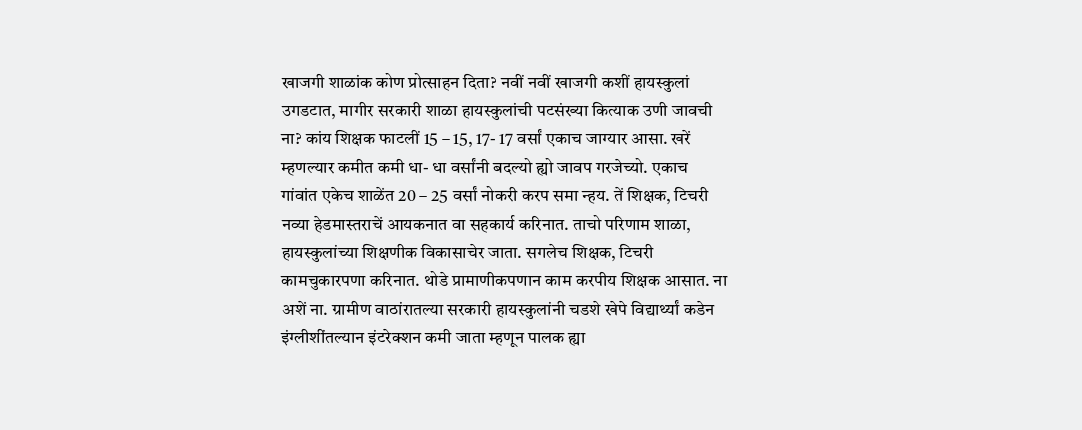खाजगी शाळांक कोण प्रोत्साहन दिता? नवीं नवीं खाजगी कशीं हायस्कुलां उगडटात, मागीर सरकारी शाळा हायस्कुलांची पटसंख्या कित्याक उणी जावची ना? कांय शिक्षक फाटलीं 15 – 15, 17- 17 वर्सां एकाच जाग्यार आसा. खरें म्हणल्यार कमीत कमी धा- धा वर्सांनी बदल्यो ह्यो जावप गरजेच्यो. एकाच गांवांत एकेच शाळेंत 20 – 25 वर्सां नोकरी करप समा न्हय. तें शिक्षक, टिचरी नव्या हेडमास्तराचें आयकनात वा सहकार्य करिनात. ताचो परिणाम शाळा, हायस्कुलांच्या शिक्षणीक विकासाचेर जाता. सगलेच शिक्षक, टिचरी कामचुकारपणा करिनात. थोडे प्रामाणीकपणान काम करपीय शिक्षक आसात. ना अशें ना. ग्रामीण वाठांरातल्या सरकारी हायस्कुलांनी चडशे खेपे विद्यार्थ्यां कडेन इंग्लीशींतल्यान इंटरेक्शन कमी जाता म्हणून पालक ह्या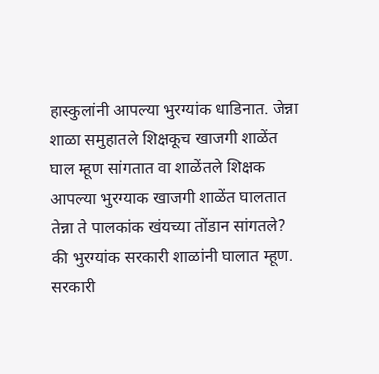हास्कुलांनी आपल्या भुरग्यांक धाडिनात. जेन्ना शाळा समुहातले शिक्षकूच खाजगी शाळेंत घाल म्हूण सांगतात वा शाळेंतले शिक्षक आपल्या भुरग्याक खाजगी शाळेंत घालतात तेन्ना ते पालकांक खंयच्या तोंडान सांगतले? की भुरग्यांक सरकारी शाळांनी घालात म्हूण. सरकारी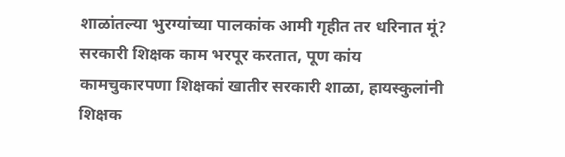शाळांतल्या भुरग्यांच्या पालकांक आमी गृहीत तर धरिनात मूं? सरकारी शिक्षक काम भरपूर करतात, पूण कांय कामचुकारपणा शिक्षकां खातीर सरकारी शाळा, हायस्कुलांनी शिक्षक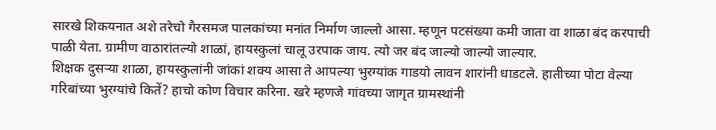सारखे शिकयनात अशे तरेचो गैरसमज पालकांच्या मनांत निर्माण जाल्लो आसा. म्हणून पटसंख्या कमी जाता वा शाळा बंद करपाची पाळी येता. ग्रामीण वाठारांतल्यो शाळां, हायस्कुलां चालू उरपाक जाय. त्यो जर बंद जाल्यो जाल्यो जाल्यार.
शिक्षक दुसऱ्या शाळा, हायस्कुलांनी जांकां शक्य आसा ते आपल्या भुरग्यांक गाडयो लावन शारांनी धाडटले. हातीच्या पोटा वेल्या गरिबांच्या भुरग्यांचे कितें? हाचो कोण विचार करिना. खरे म्हणजे गांवच्या जागृत ग्रामस्थांनी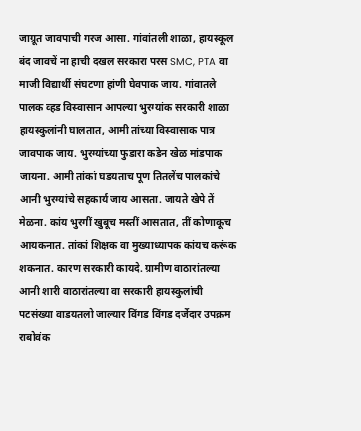जाग्रूत जावपाची गरज आसा. गांवांतली शाळा, हायस्कूल बंद जावचें ना हाची दखल सरकारा परस SMC, PTA वा माजी विद्यार्थी संघटणा हांणी घेवपाक जाय. गांवातले पालक व्हड विस्वासान आपल्या भुरग्यांक सरकारी शाळा हायस्कुलांनी घालतात, आमी तांच्या विस्वासाक पात्र जावपाक जाय. भुरग्यांच्या फुडारा कडेन खेळ मांडपाक जायना. आमी तांकां घडयताच पूण तितलेंच पालकांचे आनी भुरग्यांचे सहकार्य जाय आसता. जायते खेपे तें मेळना. कांय भुरगीं खुबूच मस्तीं आसतात, तीं कोणाकूच आयकनात. तांकां शिक्षक वा मुख्याध्यापक कांयच करूंक शकनात. कारण सरकारी कायदे. ग्रामीण वाठारांतल्या आनी शारी वाठारांतल्या वा सरकारी हायस्कुलांची पटसंख्या वाडयतलो जाल्यार विंगड विंगड दर्जेदार उपक्रम राबोवंक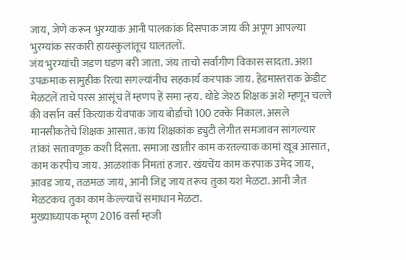जाय, जेणे करून भुरग्याक आनी पालकांक दिसपाक जाय की अपूण आपल्या भुरग्यांक सरकारी हायस्कुलांतूच घालतलों.
जंय भुरग्यांची जडण घडण बरी जाता. जंय ताचो सर्वांगीण विकास सादता. अशा उपक्रमाक सामुहीक रित्या सगल्यांनीच सहकार्य करपाक जाय. हेडमास्तराक क्रेडीट मेळटलें ताचे परस आसूंच तें म्हणप हें समा न्हय. थोडे जेश्ठ शिक्षक अशें म्हणून चल्ले की वर्सान वर्स कित्याक येवपाक जाय बोर्डाचो 100 टक्के निकाल. असले मानसीकतेचे शिक्षक आसात. कांय शिक्षकांक ड्युटी लेगीत समजावन सांगल्यार तांकां सतावणूक कशी दिसता. समाजा खातीर काम करतल्याक कामां खूब आसात, काम करपीच जाय. आळशांक निमतां हजार. खंयचेंय काम करपाक उमेद जाय, आवड जाय, तळमळ जाय, आनी जिद्द जाय तरूच तुका यश मेळटा. आनी जैत मेळटकच तुका काम केल्ल्याचें समाधान मेळटा.
मुख्याध्यापक म्हूण 2016 वर्सा म्हजी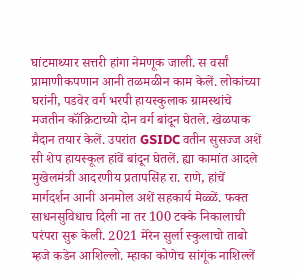घांटमाथ्यार सत्तरी हांगा नेमणूक जाली. स वर्सां प्रामाणीकपणान आनी तळमळीन काम केलें. लोकांच्या घरांनी, पडवेर वर्ग भरपी हायस्कुलाक ग्रामस्थांचे मजतीन कॉंक्रिटाच्यो दोन वर्ग बांदून घेतले. खेळपाक मैदान तयार केलें. उपरांत GSIDC वतीन सुसज्ज अशें सी शेप हायस्कूल हांवें बांदून घेतलें. ह्या कामांत आदले मुखेलमंत्री आदरणीय प्रतापसिंह रा. राणे, हांचें मार्गदर्शन आनी अनमोल अशें सहकार्य मेळ्ळें. फक्त साधनसुविधाच दिली ना तर 100 टक्के निकालाची परंपरा सुरू केली. 2021 मेरेन सुर्ला स्कुलाचो ताबो म्हजे कडेन आशिल्लो. म्हाका कोणेच सांगूंक नाशिल्लें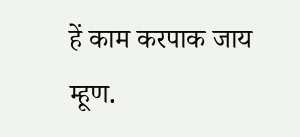हें काम करपाक जाय म्हूण.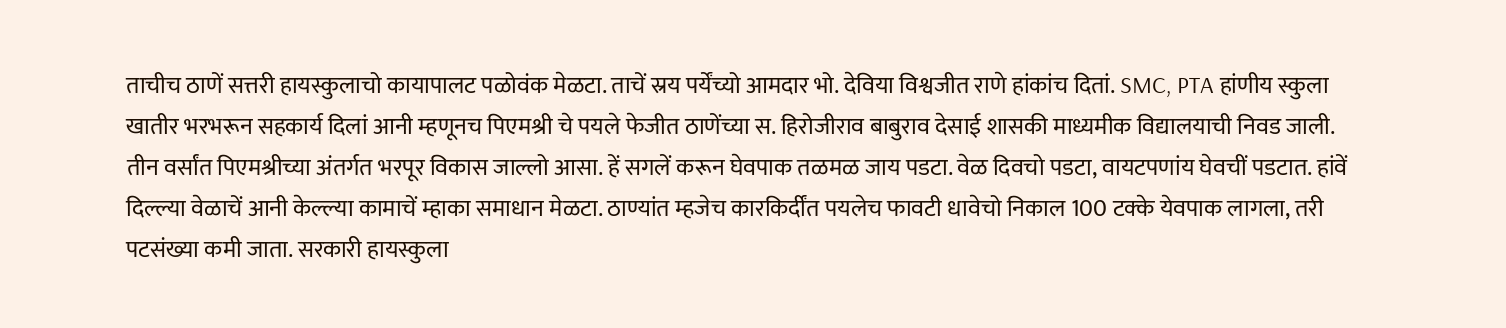ताचीच ठाणें सत्तरी हायस्कुलाचो कायापालट पळोवंक मेळटा. ताचें स्रय पर्येंच्यो आमदार भो. देविया विश्वजीत राणे हांकांच दितां. SMC, PTA हांणीय स्कुला खातीर भरभरून सहकार्य दिलां आनी म्हणूनच पिएमश्री चे पयले फेजीत ठाणेंच्या स. हिरोजीराव बाबुराव देसाई शासकी माध्यमीक विद्यालयाची निवड जाली. तीन वर्सांत पिएमश्रीच्या अंतर्गत भरपूर विकास जाल्लो आसा. हें सगलें करून घेवपाक तळमळ जाय पडटा. वेळ दिवचो पडटा, वायटपणांय घेवचीं पडटात. हांवें दिल्ल्या वेळाचें आनी केल्ल्या कामाचें म्हाका समाधान मेळटा. ठाण्यांत म्हजेच कारकिर्दींत पयलेच फावटी धावेचो निकाल 100 टक्के येवपाक लागला, तरी पटसंख्या कमी जाता. सरकारी हायस्कुला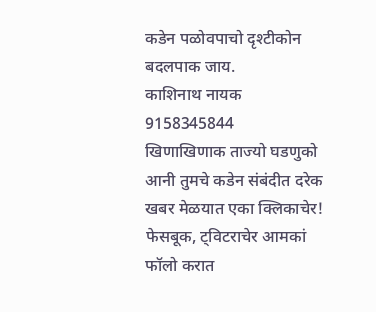कडेन पळोवपाचो दृश्टीकोन बदलपाक जाय.
काशिनाथ नायक
9158345844
खिणाखिणाक ताज्यो घडणुको आनी तुमचे कडेन संबंदीत दरेक खबर मेळयात एका क्लिकाचेर! फेसबूक, ट्विटराचेर आमकां फॉलो करात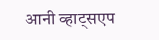आनी व्हाट्सएप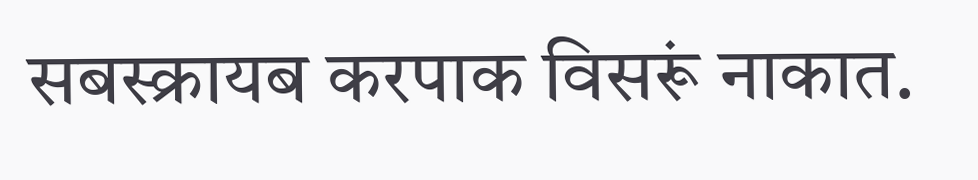सबस्क्रायब करपाक विसरूं नाकात.